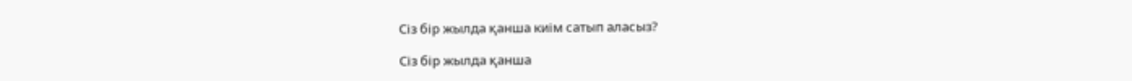Сіз бір жылда қанша киім сатып аласыз?

Сіз бір жылда қанша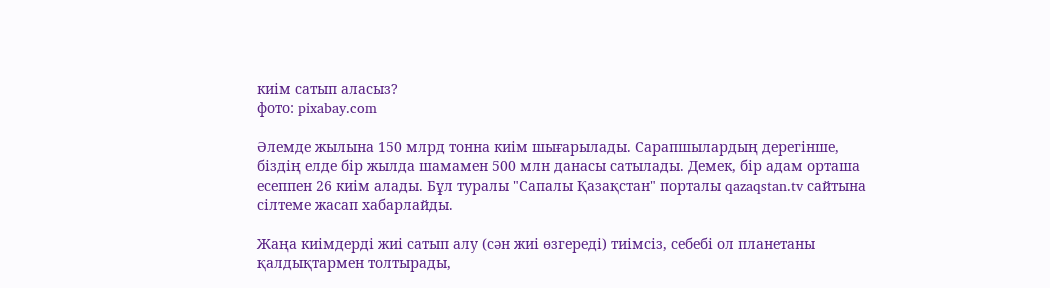киім сатып аласыз?
фото: pixabay.com

Әлемде жылына 150 млрд тонна киім шығарылады. Сарапшылардың дерегінше, біздің елде бір жылда шамамен 500 млн данасы сатылады. Демек, бір адам орташа есеппен 26 киім алады. Бұл туралы "Сапалы Қазақстан" порталы qazaqstan.tv сайтына сілтеме жасап хабарлайды.

Жаңа киімдерді жиі сатып алу (сән жиі өзгереді) тиімсіз, себебі ол планетаны қалдықтармен толтырады,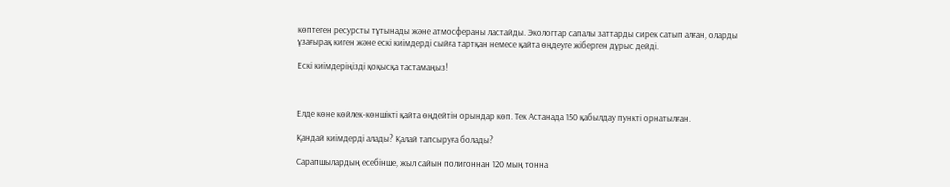көптеген ресурсты тұтынады және атмосфераны ластайды. Экологтар сапалы заттарды сирек сатып алған, оларды ұзағырақ киген және ескі киімдерді сыйға тартқан немесе қайта өңдеуге жіберген дұрыс дейді.

Ескі киімдеріңізді қоқысқа тастамаңыз!



Елде көне көйлек-көншікті қайта өңдейтін орындар көп. Тек Астанада 150 қабылдау пункті орнатылған.

Қандай киімдерді алады? Қалай тапсыруға болады?

Сарапшылардың есебінше, жыл сайын полигоннан 120 мың тонна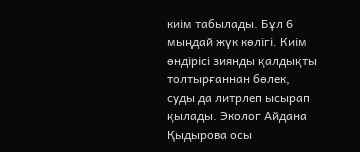киім табылады. Бұл 6 мыңдай жүк көлігі. Киім өндірісі зиянды қалдықты толтырғаннан бөлек, суды да литрлеп ысырап қылады. Эколог Айдана Қыдырова осы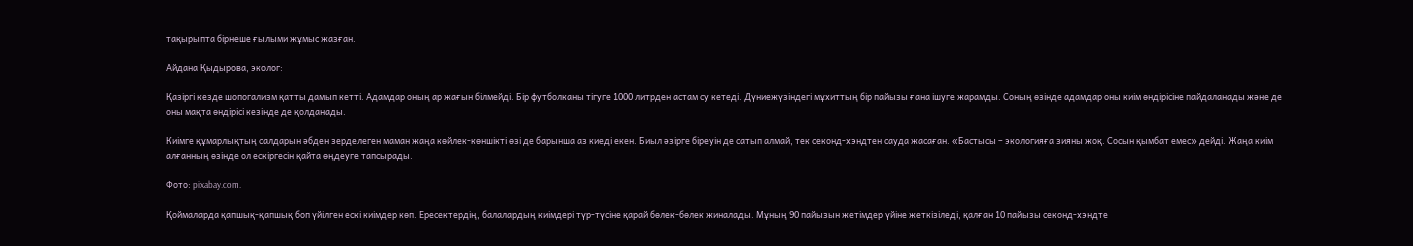тақырыпта бірнеше ғылыми жұмыс жазған.

Айдана Қыдырова, эколог:

Қазіргі кезде шопогализм қатты дамып кетті. Адамдар оның ар жағын білмейді. Бір футболканы тігуге 1000 литрден астам су кетеді. Дүниежүзіндегі мұхиттың бір пайызы ғана ішуге жарамды. Соның өзінде адамдар оны киім өндірісіне пайдаланады және де оны мақта өндірісі кезінде де қолданады.

Киімге құмарлықтың салдарын әбден зерделеген маман жаңа көйлек-көншікті өзі де барынша аз киеді екен. Биыл әзірге біреуін де сатып алмай, тек секонд-хэндтен сауда жасаған. «Бастысы – экологияға зияны жоқ. Сосын қымбат емес» дейді. Жаңа киім алғанның өзінде ол ескіргесін қайта өңдеуге тапсырады.

Фото: pixabay.com.

Қоймаларда қапшық-қапшық боп үйілген ескі киімдер көп. Ересектердің, балалардың киімдері түр-түсіне қарай бөлек-бөлек жиналады. Мұның 90 пайызын жетімдер үйіне жеткізіледі, қалған 10 пайызы секонд-хэндте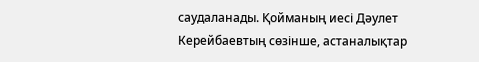саудаланады. Қойманың иесі Дәулет Керейбаевтың сөзінше, астаналықтар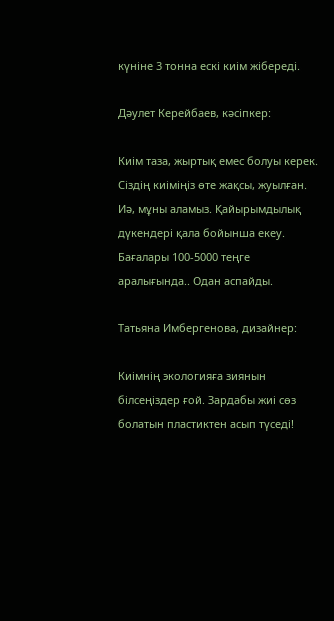күніне 3 тонна ескі киім жібереді.

Дәулет Керейбаев, кәсіпкер:

Киім таза, жыртық емес болуы керек. Сіздің киіміңіз өте жақсы, жуылған. Иә, мұны аламыз. Қайырымдылық дүкендері қала бойынша екеу. Бағалары 100-5000 теңге аралығында.. Одан аспайды.

Татьяна Имбергенова, дизайнер:

Киімнің экологияға зиянын білсеңіздер ғой. Зардабы жиі сөз болатын пластиктен асып түседі!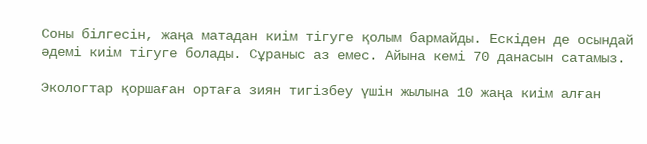Соны білгесін, жаңа матадан киім тігуге қолым бармайды. Ескіден де осындай әдемі киім тігуге болады. Сұраныс аз емес. Айына кемі 70 данасын сатамыз.

Экологтар қоршаған ортаға зиян тигізбеу үшін жылына 10 жаңа киім алған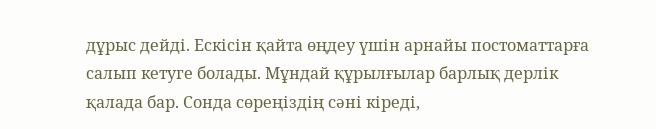дұрыс дейді. Ескісін қайта өңдеу үшін арнайы постоматтарға салып кетуге болады. Мұндай құрылғылар барлық дерлік қалада бар. Сонда сөреңіздің сәні кіреді,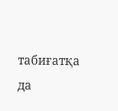табиғатқа да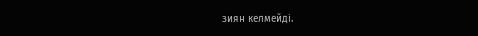зиян келмейді.